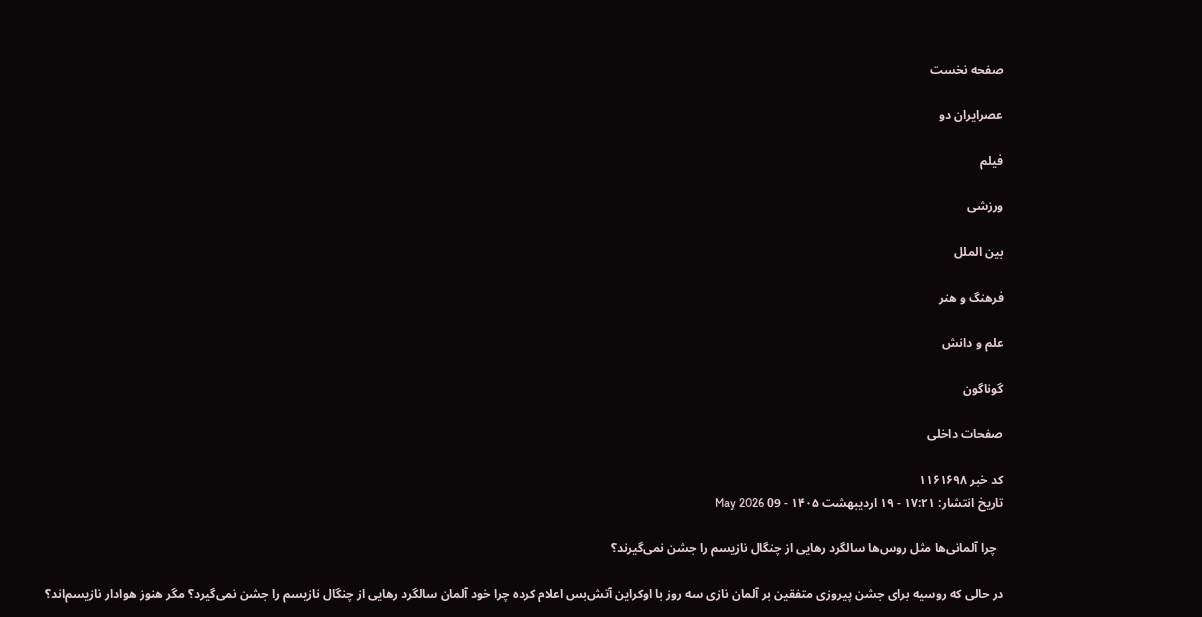صفحه نخست

عصرايران دو

فیلم

ورزشی

بین الملل

فرهنگ و هنر

علم و دانش

گوناگون

صفحات داخلی

کد خبر ۱۱۶۱۶۹۸
تاریخ انتشار: ۱۷:۲۱ - ۱۹ ارديبهشت ۱۴۰۵ - 09 May 2026

  چرا آلمانی‌ها مثل روس‌ها سالگرد رهایی از چنگال نازیسم را جشن نمی‌گیرند؟

در حالی که روسیه برای جشن پیروزی متفقین بر آلمان نازی سه روز با اوکراین آتش‌بس اعلام کرده چرا خود آلمان سالگرد رهایی از چنگال نازیسم را جشن نمی‌گیرد؟ مگر هنوز هوادار نازیسم‌اند؟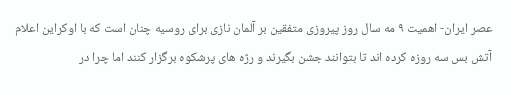عصر ایران- اهمیت ۹ مه سال روز پیروزی متفقین بر آلمان نازی برای روسیه چنان است که با اوکراین اعلام آتش بس سه روزه کرده اند تا بتوانند جشن بگیرند و رژه های پرشکوه برگزار کنند اما چرا در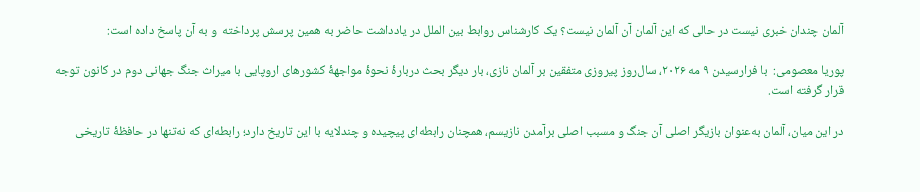آلمان چندان خبری نیست در حالی که این آلمان آن آلمان نیست؟ یک کارشناس روابط بین الملل در یادداشت حاضر به همین پرسش پرداخته  و به آن پاسخ داده است:

پوریا معصومی:  با فرارسیدن ۹ مه ۲۰۲۶، سال‌روز پیروزی متفقین بر آلمان نازی، بار دیگر بحث دربارۀ نحوۀ مواجهۀ کشورهای اروپایی با میراث جنگ جهانی دوم در کانون توجه قرار گرفته است.

در این میان، آلمان به‌عنوان بازیگر اصلی آن جنگ و مسبب اصلی برآمدن نازیسم، همچنان رابطه‌ای پیچیده و چندلایه با این تاریخ دارد؛ رابطه‌ای که نه‌تنها در حافظۀ تاریخی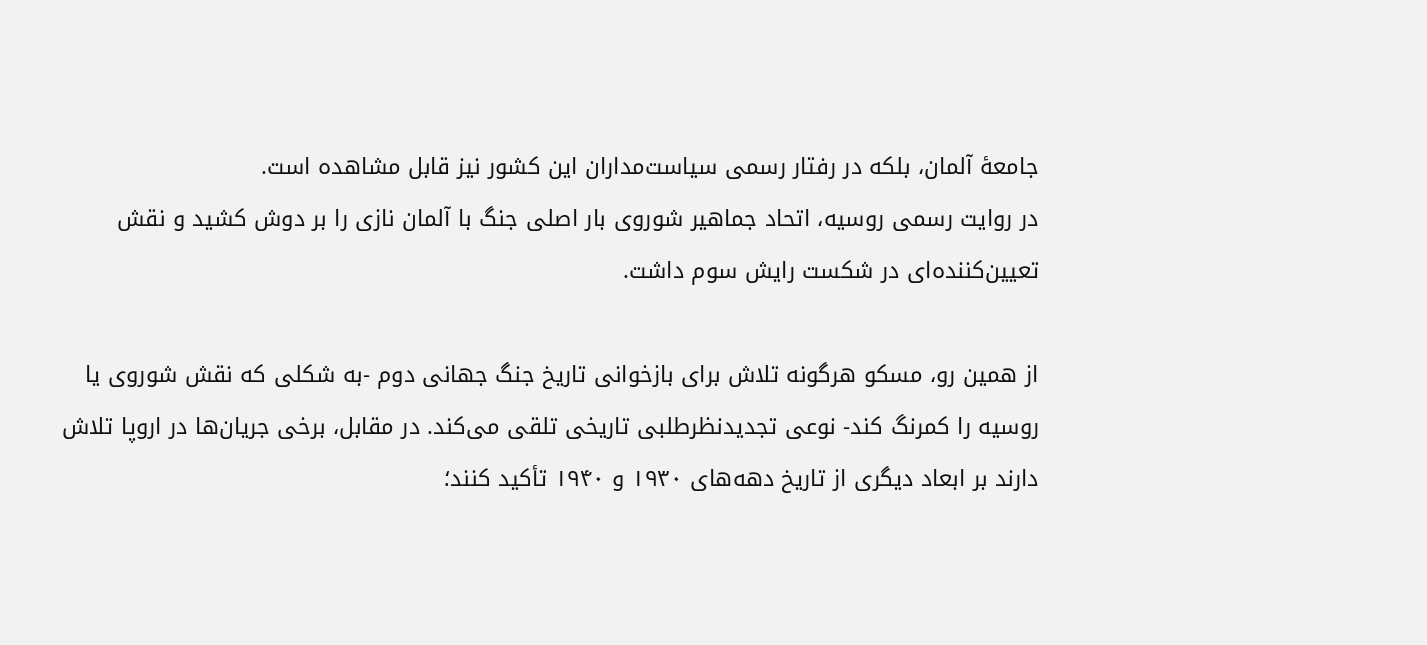جامعۀ آلمان، بلکه در رفتار رسمی سیاست‌مداران این کشور نیز قابل مشاهده است.
در روایت رسمی روسیه، اتحاد جماهیر شوروی بار اصلی جنگ با آلمان نازی را بر دوش کشید و نقش تعیین‌کننده‌ای در شکست رایش سوم داشت.

از همین رو، مسکو هرگونه تلاش برای بازخوانی تاریخ جنگ جهانی دوم -به شکلی که نقش شوروی یا روسیه را کمرنگ کند- نوعی تجدیدنظرطلبی تاریخی تلقی می‌کند. در مقابل، برخی جریان‌ها در اروپا تلاش دارند بر ابعاد دیگری از تاریخ دهه‌های ۱۹۳۰ و ۱۹۴۰ تأکید کنند؛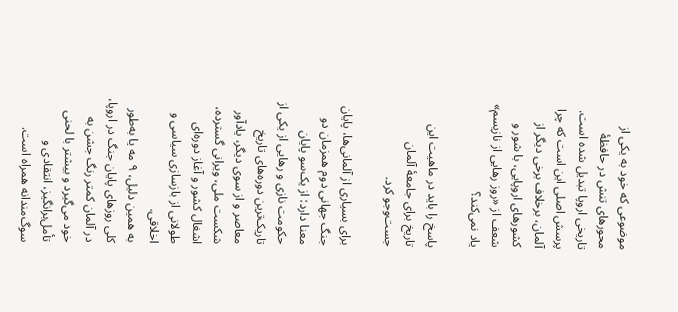موضوعی که خود به یکی از محورهای تنش در حافظۀ تاریخی اروپا تبدیل شده است.
پرسش اصلی این است که چرا آلمان، برخلاف برخی دیگر از کشورهای اروپایی، با شور و شعف از «روز رهایی از نازیسم» یاد نمی‌کند؟

پاسخ را باید در ماهیت این تاریخ برای جامعۀ آلمان جست‌وجو کرد.

برای بسیاری از آلمانی‌ها، پایان جنگ جهانی دوم همزمان دو معنا دارد: از یک‌سو پایان حکومت نازی و رهایی از یکی از تاریک‌ترین دوره‌های تاریخ معاصر و از سوی دیگر، یادآور شکست ملی، ویرانی گسترده، اشغال کشور و آغاز دوره‌ای طولانی از بازسازی سیاسی و اخلاقی.
به همین دلیل، ۹ مه یا به‌طور کلی روزهای پایان جنگ در اروپا، در آلمان کمتر رنگ جشن به خود می‌گیرد و بیشتر با لحنی تأمل‌برانگیز، انتقادی و سوگ‌مندانه همراه است.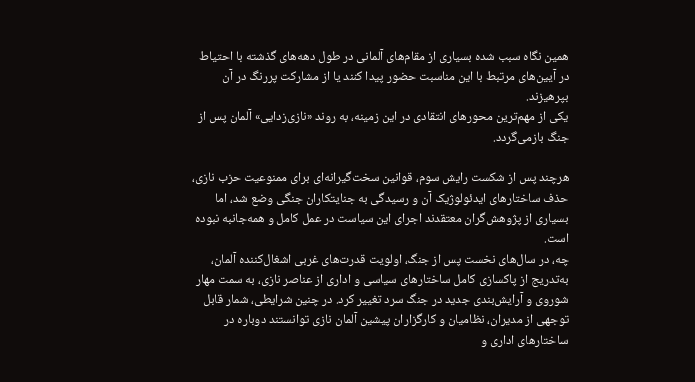همین نگاه سبب شده بسیاری از مقام‌های آلمانی در طول دهه‌های گذشته با احتیاط در آیین‌های مرتبط با این مناسبت حضور پیدا کنند یا از مشارکت پررنگ در آن بپرهیزند.
یکی از مهم‌ترین محورهای انتقادی در این زمینه، به روند «نازی‌زدایی» آلمان پس از جنگ بازمی‌گردد.

هرچند پس از شکست رایش سوم، قوانین سخت‌گیرانه‌ای برای ممنوعیت حزب نازی، حذف ساختارهای ایدئولوژیک آن و رسیدگی به جنایتکاران جنگی وضع شد، اما بسیاری از پژوهش‌گران معتقدند اجرای این سیاست در عمل کامل و همه‌جانبه نبوده است.
چه، در سال‌های نخست پس از جنگ، اولویت قدرت‌های غربی اشغال‌کننده آلمان، به‌تدریج از پاکسازی کامل ساختارهای سیاسی و اداری از عناصر نازی، به سمت مهار شوروی و آرایش‌بندی جدید در جنگ سرد تغییر کرد. در چنین شرایطی، شمار قابل توجهی از مدیران، نظامیان و کارگزاران پیشین آلمان نازی توانستند دوباره در ساختارهای اداری و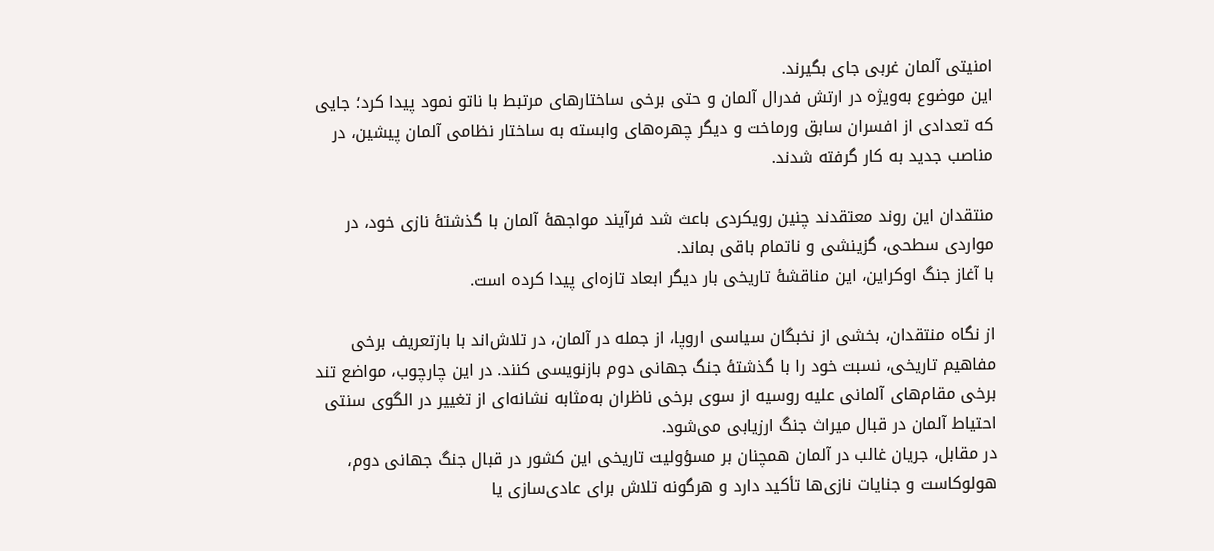امنیتی آلمان غربی جای بگیرند.
این موضوع به‌ویژه در ارتش فدرال آلمان و حتی برخی ساختارهای مرتبط با ناتو نمود پیدا کرد؛ جایی که تعدادی از افسران سابق ورماخت و دیگر چهره‌های وابسته به ساختار نظامی آلمان پیشین، در مناصب جدید به کار گرفته شدند.

منتقدان این روند معتقدند چنین رویکردی باعث شد فرآیند مواجهۀ آلمان با گذشتۀ نازی خود، در مواردی سطحی، گزینشی و ناتمام باقی بماند.
با آغاز جنگ اوکراین، این مناقشۀ تاریخی بار دیگر ابعاد تازه‌ای پیدا کرده است.

از نگاه منتقدان، بخشی از نخبگان سیاسی اروپا، از جمله در آلمان، در تلاش‌اند با بازتعریف برخی مفاهیم تاریخی، نسبت خود را با گذشتۀ جنگ جهانی دوم بازنویسی کنند. در این چارچوب، مواضع تند برخی مقام‌های آلمانی علیه روسیه از سوی برخی ناظران به‌مثابه نشانه‌ای از تغییر در الگوی سنتی احتیاط آلمان در قبال میراث جنگ ارزیابی می‌شود.
در مقابل، جریان غالب در آلمان همچنان بر مسؤولیت تاریخی این کشور در قبال جنگ جهانی دوم، هولوکاست و جنایات نازی‌ها تأکید دارد و هرگونه تلاش برای عادی‌سازی یا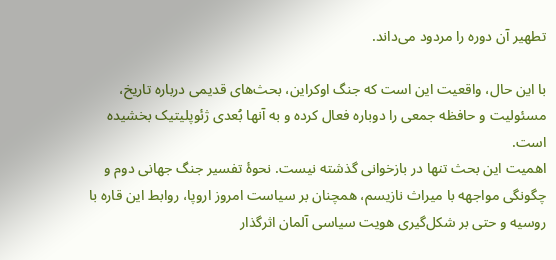تطهیر آن دوره را مردود می‌داند.

با این حال، واقعیت این است که جنگ اوکراین، بحث‌های قدیمی درباره تاریخ، مسئولیت و حافظه جمعی را دوباره فعال کرده و به آنها بُعدی ژئوپلیتیک بخشیده است.
اهمیت این بحث تنها در بازخوانی گذشته نیست. نحوۀ تفسیر جنگ جهانی دوم و چگونگی مواجهه با میراث نازیسم، همچنان بر سیاست امروز اروپا، روابط این قاره با روسیه و حتی بر شکل‌گیری هویت سیاسی آلمان اثرگذار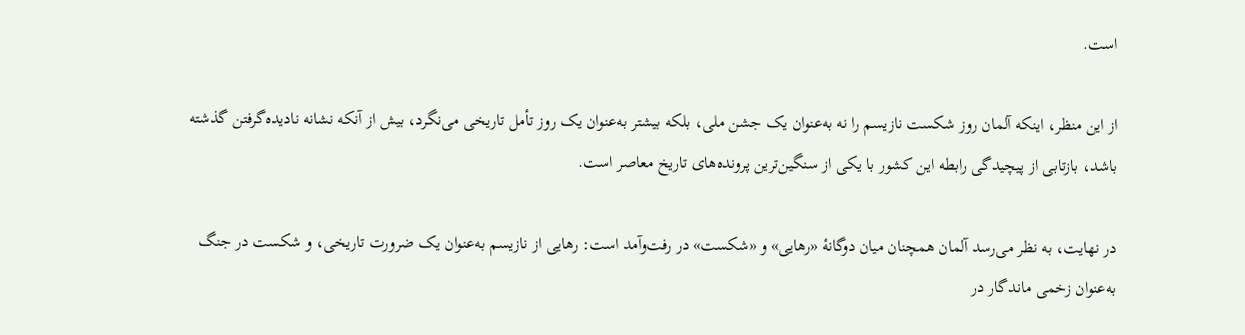است.

از این منظر، اینکه آلمان روز شکست نازیسم را نه به‌عنوان یک جشن ملی، بلکه بیشتر به‌عنوان یک روز تأمل تاریخی می‌نگرد، بیش از آنکه نشانه نادیده‌گرفتن گذشته باشد، بازتابی از پیچیدگی رابطه این کشور با یکی از سنگین‌ترین پرونده‌های تاریخ معاصر است.

در نهایت، به نظر می‌رسد آلمان همچنان میان دوگانۀ «رهایی» و «شکست» در رفت‌وآمد است: رهایی از نازیسم به‌عنوان یک ضرورت تاریخی، و شکست در جنگ به‌عنوان زخمی ماندگار در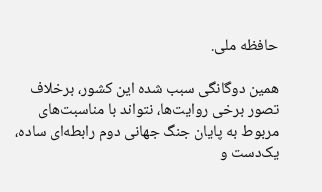حافظه ملی.

همین دوگانگی سبب شده این کشور، برخلاف تصور برخی روایت‌ها، نتواند با مناسبت‌های مربوط به پایان جنگ جهانی دوم رابطه‌ای ساده، یک‌دست و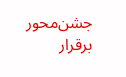جشن‌محور برقرار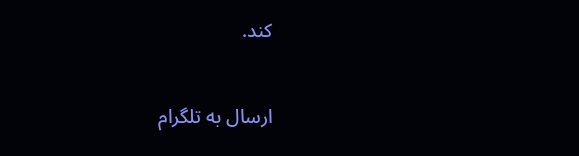کند.

ارسال به تلگرام